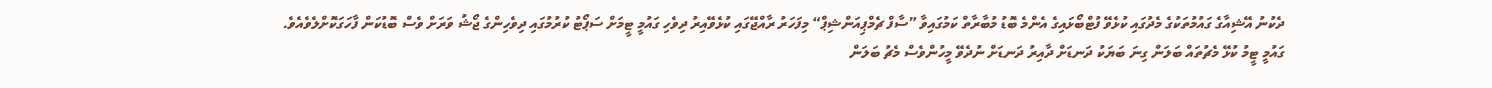ދެކުނު އޭޝިއާގެ ގައުމުތަކުގެ މެދުގައި ކުޅެވޭ ފުޓްބޯޅައިގެ އެންމެ ބޮޑު މުބާރާތް ކަމުގައިވާ ”ސާފް ޗެމްޕިއަންޝިޕް“ މިފަހަރު ރާއްޖޭގައި ކުޅެވޭއިރު ދިވެހި ގައުމީ ޓީމަށް ސަޕޯޓު ކުރުމުގައި ދިވެހިންގެ ޖޯޝު ވަރަށް ވެސް ބޮޑުކަން ފާހަގަކޮށްލެވެއެވެ.
ގައުމީ ޓީމު ކުޅޭ މެޗުތައް ބަލަން ގިނަ ބަޔަކު ދަނޑަށް ދާއިރު ދަނޑަށް ނުދެވޭ މީހުންވެސް މެޗު ބަލަން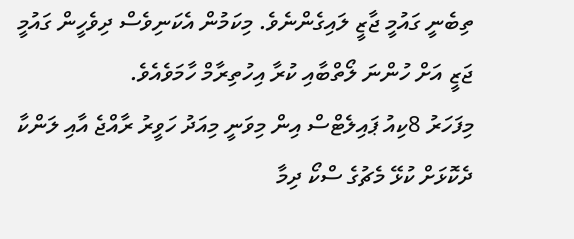ތިބެނީ ގައުމީ ޖާޒީ ލައިގެންނެވެ. މިކަމުން އެކަނިވެސް ދިވެހީން ގައުމީ ޖަޒީ އަށް ހުންނަ ލޯތްބާއި ކުރާ އިހުތިރާމް ހާމަވެއެވެ.
މިފަހަރު 8ކިއު ޕައިލެޓްސް އިން މިވަނީ މިއަދު ހަވީރު ރާއްޖެ އާއި ލަންކާ ދެކޮޅަށް ކުޅޭ މެޗުގެ ސްކޯ ދިމާ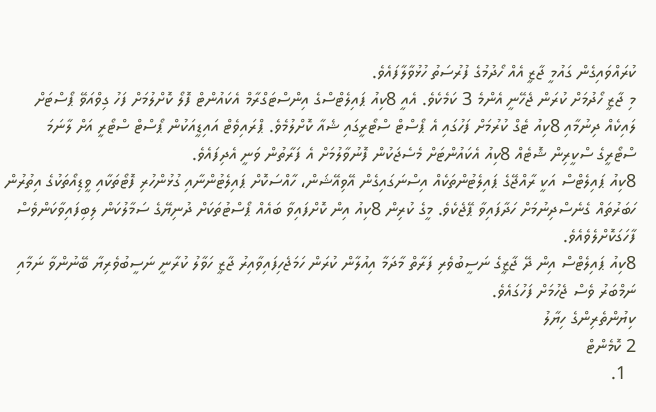ކުރައްވައިގެން ގައުމީ ޖާޒީ އެއް ހޯދުމުގެ ފުރުސަތު ހުޅުވާލާފައެވެ.
މި ޖާޒީ ހޯދުމަށް ކުރަން ޖެހޭނީ އެންމެ 3 ކަމެކެވެ. އެއީ 8ކިއު ޕައިލެޓްސްގެ އިންސްޓަގްރާމް އެކައުންޓް ފޮލޯ ކޮށްލުމަށް ފަހު ގިވްއަވޭ ޕޯސްޓަށް ލައިކެއް ދިނުމާއި 8ކިއު ޓެގް ކުރުމަށް ފަހުގައި އެ ޕޯސްޓް ސްޓޯރީގައި ޝެއާ ކޮށްލުމެވެ. ޕްރައިވެޓް އައިޑީއަކުން ޕޯސްޓް ސްޓޯރީ އަށް ލާނަމަ ސްޓޯރީގެ ސްކީރިން ޝޮޓެއް 8ކިއު އެކައުންޓަށް މެސެޖަކުން ފޮނުވާލުމަށް އެ ފަރާތުން ވަނީ އެދިފައެވެ.
8ކިއު ޕައިލެޓްސް އަކީ ރާއްޖޭގެ ޕައިލެޓުންތަކެއް އިސްނަގައިގެން އޭވިއޭޝަން، ހާއްސަކޮށް ޕައިލެޓުންނާއި ގުޅުންހުރި ފޮޓޯތަކާއި ވީޑިއޯތަކުގެ އިތުރުން ހަބަރުތައް ގެނެސްދިނުމަށް ހަދާފައިވާ ޕޭޖެކެވެ. މީގެ ކުރިން 8ކިއު އިން ކޮށްފައިވާ ބައެއް ޕޯސްޓުތަކަށް ދުނިޔޭގެ ސަމާލުކަން ލިބިފައިވާކަންވެސް ފާހަގަކޮށްލެވެއެވެ.
8ކިއު ޕައިލެޓްސް އިން ދޭ ޖާޒީގެ ނަސީބުވެރި ފަރާތް މާދަމާ އިއުލާން ކުރަން ހަމަޖެހިފައިވާއިރު ޖާޒީ ހަވާލު ކުރާނީ ނަސީބުވެރިޔާ ބޭނުންވާ ނަމާއި ނަމްބަރު ވެސް ޖެހުމަށް ފަހުގައެވެ.
ކިޔުންތެރިންގެ ހިޔާލު
2 ކޮމެންޓް
  1.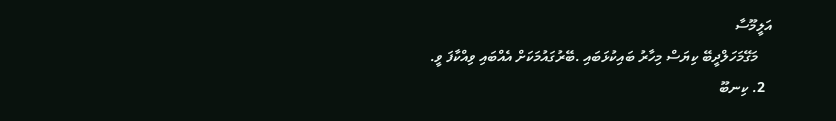އަލީމޫސާ
    މަގޭމަހަލްދީބޭ ކިޔަސް މިހާރު ބައިކުޅަބައި .ބޭރުގައުމަކަށް އެއްބައި ވިއްކާފަ ވީ.
  2. ކިނބޫ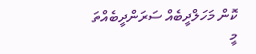ކޮން މަހަލްދީބެއް ސަރަންދީބެއްތަ މީ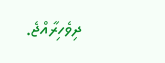ދިވެހިރާއްޖެ.